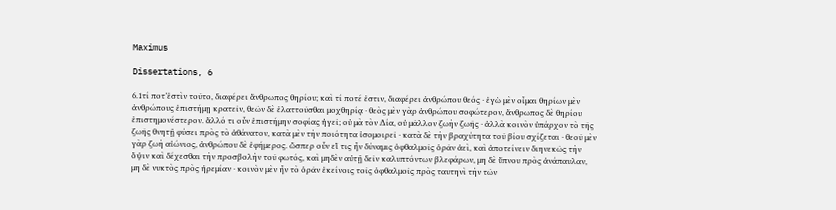Maximus

Dissertations, 6

6.1τί ποτ’ἐστὶν τοῦτο, διαφέρει ἄνθρωπος θηρίου; καὶ τί ποτέ ἐστιν, διαφέρει ἀνθρώπου θεός · ἐγὼ μὲν οἶμαι θηρίων μὲν ἀνθρώπους ἐπιστήμῃ κρατεῖν, θεῶν δὲ ἐλαττοῦσθαι μοχθηρίᾳ · θεὸς μὲν γὰρ ἀνθρώπου σοφώτερον, ἄνθρωπος δὲ θηρίου ἐπιστημονέστερον. ἄλλό τι οὖν ἐπιστήμην σοφίας ἡγεῖ; οὐ μὰ τὸν Δία, οὐ μᾶλλον ζωὴν ζωῆς · ἀλλὰ κοινὸν ὑπάρχον τὸ τῆς ζωῆς θνητῇ φύσει πρὸς τὸ ἀθάνατον, κατὰ μὲν τὴν ποιότητα ἰσομοιρεῖ · κατὰ δὲ τὴν βραχύτητα τοῦ βίου σχίζεται · θεοῦ μὲν γὰρ ζωὴ αἰώνιος, ἀνθρώπου δὲ ἐφήμερος. ὥσπερ οὖν εἴ τις ἦν δύναμις ὀφθαλμοῖς ὁρᾶν ἀεὶ, καὶ ἀποτείνειν διηνεκῶς τὴν ὄψιν καὶ δέχεσθαι τὴν προσβολὴν τοῦ φωτός, καὶ μηδὲν αὐτῇ δεῖν καλυπτόντων βλεφάρων, μη δὲ ὕπνου πρὸς ἀνάπαυλαν, μη δὲ νυκτὸς πρὸς ἠρεμίαν · κοινὸν μὲν ἦν τὸ ὁρᾶν ἐκείνοις τοῖς ὀφθαλμοῖς πρὸς ταυτηνὶ τὴν τῶν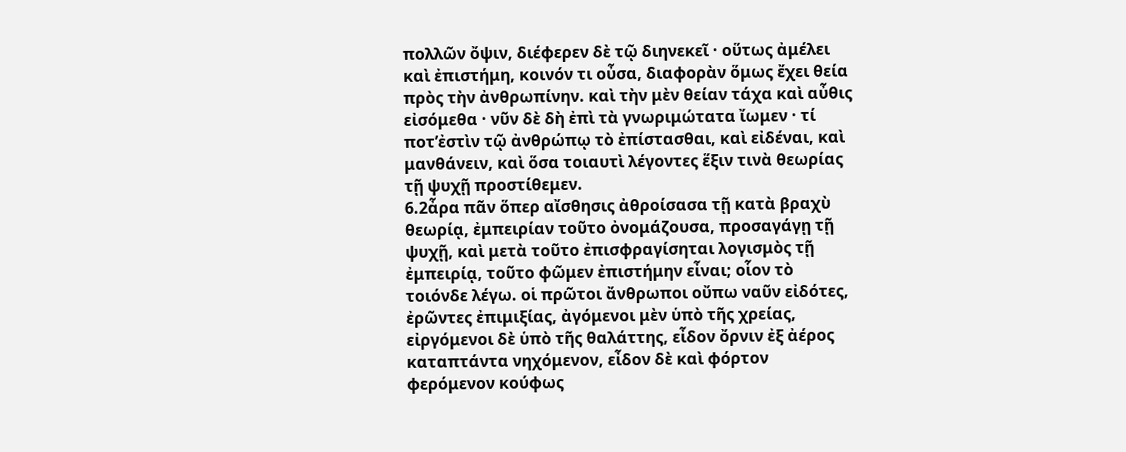πολλῶν ὄψιν, διέφερεν δὲ τῷ διηνεκεῖ · οὕτως ἀμέλει καὶ ἐπιστήμη, κοινόν τι οὖσα, διαφορὰν ὅμως ἔχει θεία πρὸς τὴν ἀνθρωπίνην. καὶ τὴν μὲν θείαν τάχα καὶ αὖθις εἰσόμεθα · νῦν δὲ δὴ ἐπὶ τὰ γνωριμώτατα ἴωμεν · τί ποτ’ἐστὶν τῷ ἀνθρώπῳ τὸ ἐπίστασθαι, καὶ εἰδέναι, καὶ μανθάνειν, καὶ ὅσα τοιαυτὶ λέγοντες ἕξιν τινὰ θεωρίας τῇ ψυχῇ προστίθεμεν.
6.2ἆρα πᾶν ὅπερ αἴσθησις ἀθροίσασα τῇ κατὰ βραχὺ θεωρίᾳ, ἐμπειρίαν τοῦτο ὀνομάζουσα, προσαγάγῃ τῇ ψυχῇ, καὶ μετὰ τοῦτο ἐπισφραγίσηται λογισμὸς τῇ ἐμπειρίᾳ, τοῦτο φῶμεν ἐπιστήμην εἶναι; οἷον τὸ τοιόνδε λέγω. οἱ πρῶτοι ἄνθρωποι οὔπω ναῦν εἰδότες, ἐρῶντες ἐπιμιξίας, ἀγόμενοι μὲν ὑπὸ τῆς χρείας, εἰργόμενοι δὲ ὑπὸ τῆς θαλάττης, εἶδον ὄρνιν ἐξ ἀέρος καταπτάντα νηχόμενον, εἶδον δὲ καὶ φόρτον φερόμενον κούφως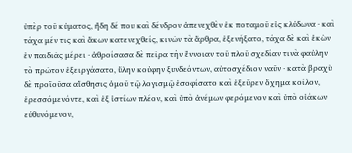ὑπὲρ τοῦ κύματος, ἤδη δέ που καὶ δένδρον ἀπενεχθὲν ἐκ ποταμοῦ εἰς κλύδωνα · καὶ τάχα μέν τις καὶ ἄκων κατενεχθείς, κινῶν τὰ ἄρθρα, ἐξενήξατο, τάχα δὲ καὶ ἑκὼν ἐν παιδιᾶς μέρει · ἀθροίσασα δὲ πεῖρα τὴν ἔννοιαν τοῦ πλοῦ σχεδίαν τινὰ φαύλην τὸ πρῶτον ἐξειργάσατο, ὕλην κούφην ξυνδεόντων, αὐτοσχέδιον ναῦν · κατὰ βραχὺ δὲ προϊοῦσα αἴσθησις ὁμοῦ τῷ λογισμῷ ἐσοφίσατο καὶ ἐξεῦρεν ὄχημα κοῖλον, ἐρεσσόμενόντε, καὶ ἐξ ἱστίων πλέον, καὶ ὑπὸ ἀνέμων φερόμενον καὶ ὑπὸ οἰάκων εὐθυνόμενον,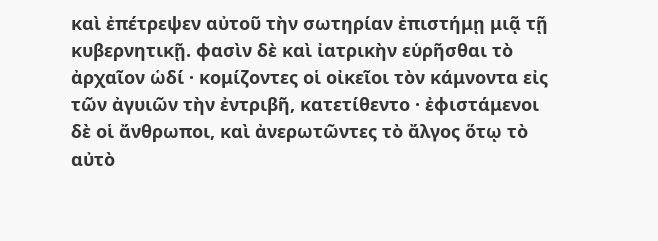καὶ ἐπέτρεψεν αὐτοῦ τὴν σωτηρίαν ἐπιστήμῃ μιᾷ τῇ κυβερνητικῇ. φασὶν δὲ καὶ ἰατρικὴν εὑρῆσθαι τὸ ἀρχαῖον ὡδί · κομίζοντες οἱ οἰκεῖοι τὸν κάμνοντα εἰς τῶν ἀγυιῶν τὴν ἐντριβῆ, κατετίθεντο · ἐφιστάμενοι δὲ οἱ ἄνθρωποι, καὶ ἀνερωτῶντες τὸ ἄλγος ὅτῳ τὸ αὐτὸ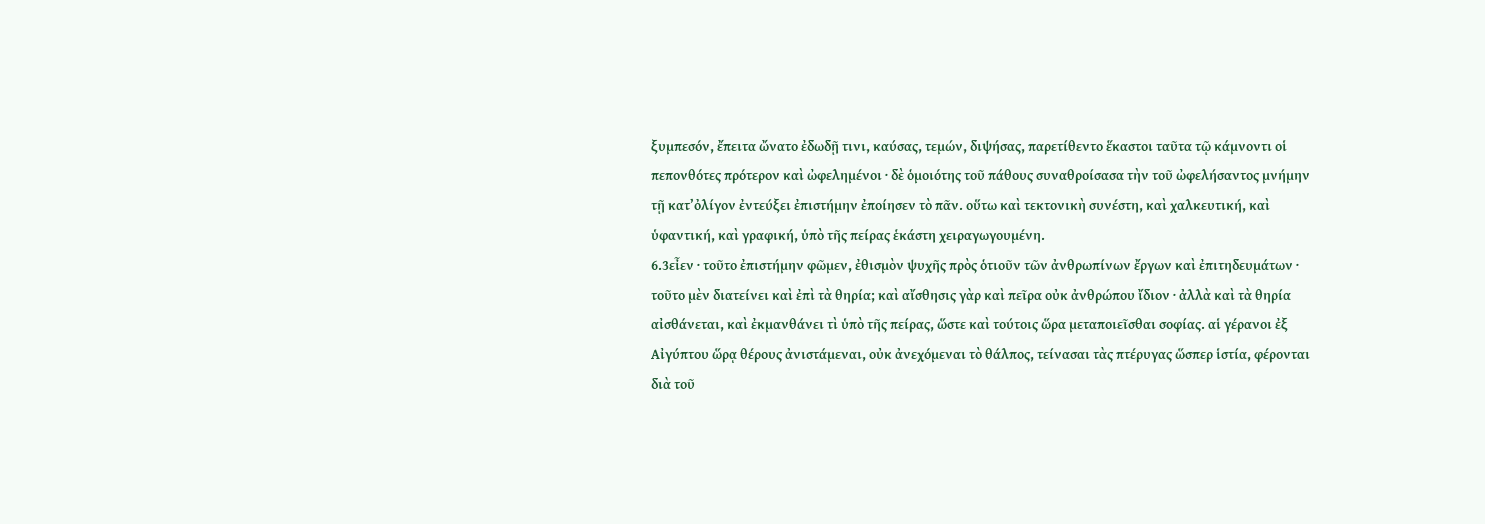ξυμπεσόν, ἔπειτα ὤνατο ἐδωδῇ τινι, καύσας, τεμών, διψήσας, παρετίθεντο ἕκαστοι ταῦτα τῷ κάμνοντι οἱ πεπονθότες πρότερον καὶ ὠφελημένοι · δὲ ὁμοιότης τοῦ πάθους συναθροίσασα τὴν τοῦ ὠφελήσαντος μνήμην τῇ κατ’ὀλίγον ἐντεύξει ἐπιστήμην ἐποίησεν τὸ πᾶν. οὕτω καὶ τεκτονικὴ συνέστη, καὶ χαλκευτική, καὶ ὑφαντική, καὶ γραφική, ὑπὸ τῆς πείρας ἑκάστη χειραγωγουμένη.
6.3εἶεν · τοῦτο ἐπιστήμην φῶμεν, ἐθισμὸν ψυχῆς πρὸς ὁτιοῦν τῶν ἀνθρωπίνων ἔργων καὶ ἐπιτηδευμάτων · τοῦτο μὲν διατείνει καὶ ἐπὶ τὰ θηρία; καὶ αἴσθησις γὰρ καὶ πεῖρα οὐκ ἀνθρώπου ἴδιον · ἀλλὰ καὶ τὰ θηρία αἰσθάνεται, καὶ ἐκμανθάνει τὶ ὑπὸ τῆς πείρας, ὥστε καὶ τούτοις ὥρα μεταποιεῖσθαι σοφίας. αἱ γέρανοι ἐξ Αἰγύπτου ὥρᾳ θέρους ἀνιστάμεναι, οὐκ ἀνεχόμεναι τὸ θάλπος, τείνασαι τὰς πτέρυγας ὥσπερ ἱστία, φέρονται διὰ τοῦ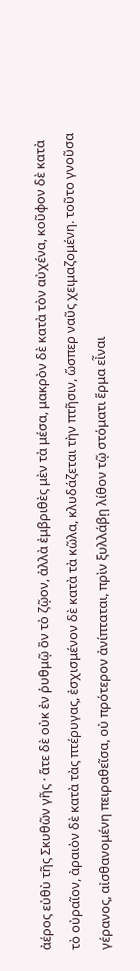ἀέρος εὐθὺ τῆς Σκυθῶν γῆς · ἅτε δὲ οὐκ ἐν ῥυθμῷ ὂν τὸ ζῷον, ἀλλὰ ἐμβριθὲς μὲν τὰ μέσα, μακρὸν δὲ κατὰ τὸν αὐχένα, κοῦφον δὲ κατὰ τὸ οὐραῖον, ἀραιὸν δὲ κατὰ τὰς πτέρυγας, ἐσχισμένον δὲ κατὰ τὰ κῶλα, κλυδάζεται τὴν πτῆσιν, ὥσπερ ναῦς χειμαζομένη. τοῦτο γνοῦσα γέρανος, αἰσθανομένη πειραθεῖσα, οὐ πρότερον ἀνίπταται, πρὶν ξυλλάβῃ λίθον τῷ στόματι ἕρμα εἶναι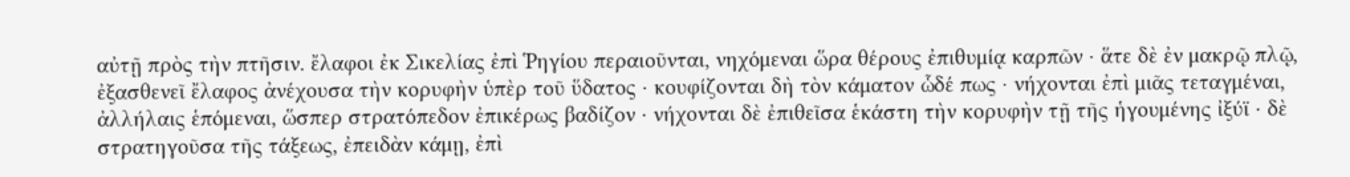αὐτῇ πρὸς τὴν πτῆσιν. ἔλαφοι ἐκ Σικελίας ἐπὶ Ῥηγίου περαιοῦνται, νηχόμεναι ὥρα θέρους ἐπιθυμίᾳ καρπῶν · ἅτε δὲ ἐν μακρῷ πλῷ, ἐξασθενεῖ ἔλαφος ἀνέχουσα τὴν κορυφὴν ὑπὲρ τοῦ ὕδατος · κουφίζονται δὴ τὸν κάματον ὧδέ πως · νήχονται ἐπὶ μιᾶς τεταγμέναι, ἀλλήλαις ἑπόμεναι, ὥσπερ στρατόπεδον ἐπικέρως βαδίζον · νήχονται δὲ ἐπιθεῖσα ἑκάστη τὴν κορυφὴν τῇ τῆς ἡγουμένης ἰξύϊ · δὲ στρατηγοῦσα τῆς τάξεως, ἐπειδὰν κάμῃ, ἐπὶ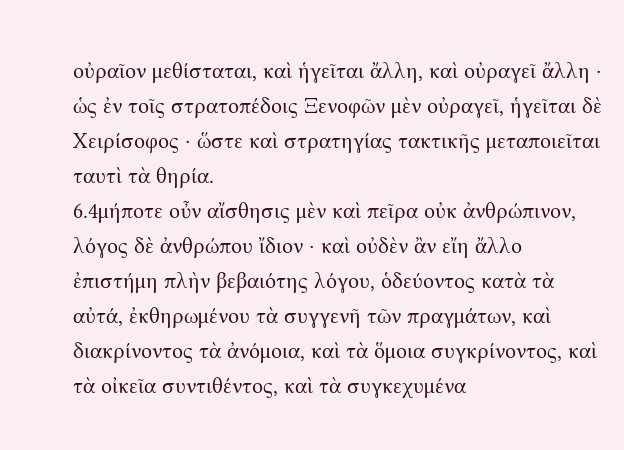οὐραῖον μεθίσταται, καὶ ἡγεῖται ἄλλη, καὶ οὐραγεῖ ἄλλη · ὡς ἐν τοῖς στρατοπέδοις Ξενοφῶν μὲν οὐραγεῖ, ἡγεῖται δὲ Χειρίσοφος · ὥστε καὶ στρατηγίας τακτικῆς μεταποιεῖται ταυτὶ τὰ θηρία.
6.4μήποτε οὖν αἴσθησις μὲν καὶ πεῖρα οὐκ ἀνθρώπινον, λόγος δὲ ἀνθρώπου ἴδιον · καὶ οὐδὲν ἂν εἴη ἄλλο ἐπιστήμη πλὴν βεβαιότης λόγου, ὁδεύοντος κατὰ τὰ αὐτά, ἐκθηρωμένου τὰ συγγενῆ τῶν πραγμάτων, καὶ διακρίνοντος τὰ ἀνόμοια, καὶ τὰ ὅμοια συγκρίνοντος, καὶ τὰ οἰκεῖα συντιθέντος, καὶ τὰ συγκεχυμένα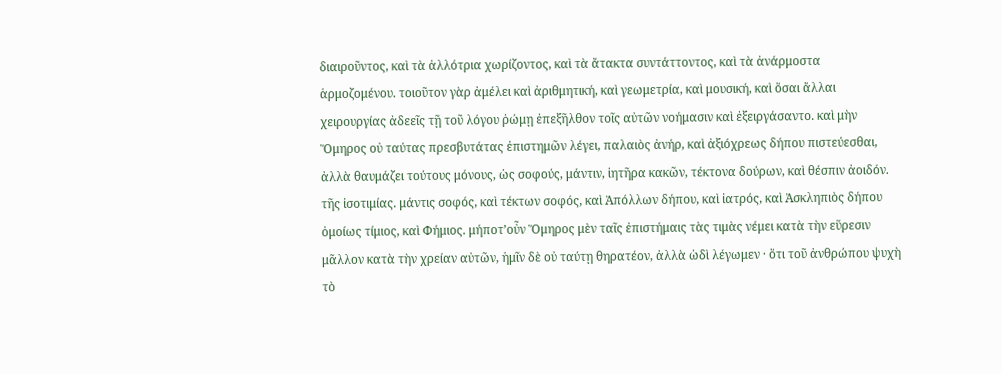διαιροῦντος, καὶ τὰ ἀλλότρια χωρίζοντος, καὶ τὰ ἄτακτα συντάττοντος, καὶ τὰ ἀνάρμοστα ἁρμοζομένου. τοιοῦτον γὰρ ἀμέλει καὶ ἀριθμητική, καὶ γεωμετρία, καὶ μουσική, καὶ ὅσαι ἄλλαι χειρουργίας ἀδεεῖς τῇ τοῦ λόγου ῥώμῃ ἐπεξῆλθον τοῖς αὐτῶν νοήμασιν καὶ ἐξειργάσαντο. καὶ μὴν Ὅμηρος οὐ ταύτας πρεσβυτάτας ἐπιστημῶν λέγει, παλαιὸς ἀνήρ, καὶ ἀξιόχρεως δήπου πιστεύεσθαι, ἀλλὰ θαυμάζει τούτους μόνους, ὡς σοφούς, μάντιν, ἰητῆρα κακῶν, τέκτονα δούρων, καὶ θέσπιν ἀοιδόν. τῆς ἰσοτιμίας. μάντις σοφός, καὶ τέκτων σοφός, καὶ Ἀπόλλων δήπου, καὶ ἰατρός, καὶ Ἀσκληπιὸς δήπου ὁμοίως τίμιος, καὶ Φήμιος. μήποτ’οὖν Ὅμηρος μὲν ταῖς ἐπιστήμαις τὰς τιμὰς νέμει κατὰ τὴν εὕρεσιν μᾶλλον κατὰ τὴν χρείαν αὐτῶν, ἡμῖν δὲ οὐ ταύτῃ θηρατέον, ἀλλὰ ὡδὶ λέγωμεν · ὅτι τοῦ ἀνθρώπου ψυχὴ τὸ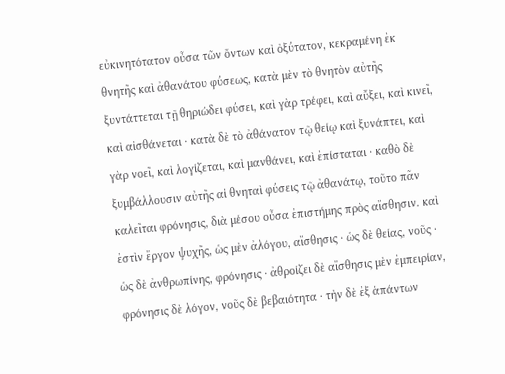εὐκινητότατον οὖσα τῶν ὄντων καὶ ὀξύτατον, κεκραμένη ἐκ θνητῆς καὶ ἀθανάτου φύσεως, κατὰ μὲν τὸ θνητὸν αὐτῆς ξυντάττεται τῇ θηριώδει φύσει, καὶ γὰρ τρέφει, καὶ αὔξει, καὶ κινεῖ, καὶ αἰσθάνεται · κατὰ δὲ τὸ ἀθάνατον τῷ θείῳ καὶ ξυνάπτει, καὶ γὰρ νοεῖ, καὶ λογίζεται, καὶ μανθάνει, καὶ ἐπίσταται · καθὸ δὲ ξυμβάλλουσιν αὐτῆς αἱ θνηταὶ φύσεις τῷ ἀθανάτῳ, τοῦτο πᾶν καλεῖται φρόνησις, διὰ μέσου οὖσα ἐπιστήμης πρὸς αἴσθησιν. καὶ ἐστὶν ἔργον ψυχῆς, ὡς μὲν ἀλόγου, αἴσθησις · ὡς δὲ θείας, νοῦς · ὡς δὲ ἀνθρωπίνης, φρόνησις · ἀθροίζει δὲ αἴσθησις μὲν ἐμπειρίαν, φρόνησις δὲ λόγον, νοῦς δὲ βεβαιότητα · τὴν δὲ ἐξ ἁπάντων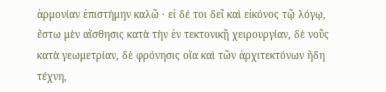ἁρμονίαν ἐπιστήμην καλῶ · εἰ δέ τοι δεῖ καὶ εἰκόνος τῷ λόγῳ, ἔστω μὲν αἴσθησις κατὰ τὴν ἐν τεκτονικῇ χειρουργίαν, δὲ νοῦς κατὰ γεωμετρίαν, δὲ φρόνησις οἵα καὶ τῶν ἀρχιτεκτόνων ἤδη τέχνη,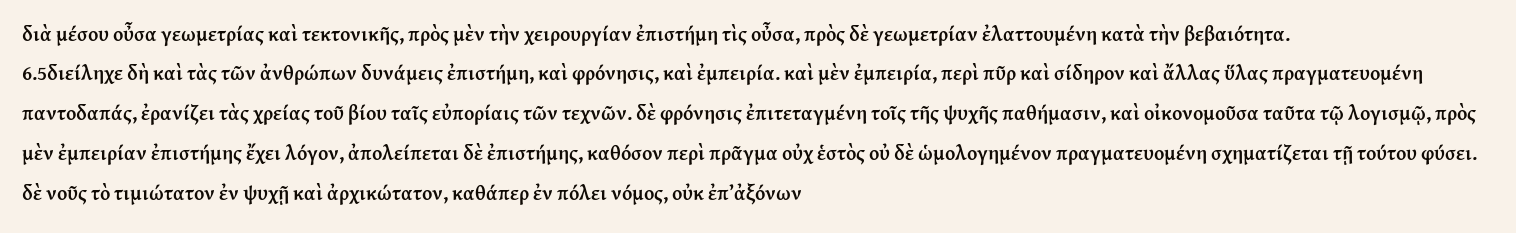διὰ μέσου οὖσα γεωμετρίας καὶ τεκτονικῆς, πρὸς μὲν τὴν χειρουργίαν ἐπιστήμη τὶς οὖσα, πρὸς δὲ γεωμετρίαν ἐλαττουμένη κατὰ τὴν βεβαιότητα.
6.5διείληχε δὴ καὶ τὰς τῶν ἀνθρώπων δυνάμεις ἐπιστήμη, καὶ φρόνησις, καὶ ἐμπειρία. καὶ μὲν ἐμπειρία, περὶ πῦρ καὶ σίδηρον καὶ ἄλλας ὕλας πραγματευομένη παντοδαπάς, ἐρανίζει τὰς χρείας τοῦ βίου ταῖς εὐπορίαις τῶν τεχνῶν. δὲ φρόνησις ἐπιτεταγμένη τοῖς τῆς ψυχῆς παθήμασιν, καὶ οἰκονομοῦσα ταῦτα τῷ λογισμῷ, πρὸς μὲν ἐμπειρίαν ἐπιστήμης ἔχει λόγον, ἀπολείπεται δὲ ἐπιστήμης, καθόσον περὶ πρᾶγμα οὐχ ἑστὸς οὐ δὲ ὡμολογημένον πραγματευομένη σχηματίζεται τῇ τούτου φύσει. δὲ νοῦς τὸ τιμιώτατον ἐν ψυχῇ καὶ ἀρχικώτατον, καθάπερ ἐν πόλει νόμος, οὐκ ἐπ’ἀξόνων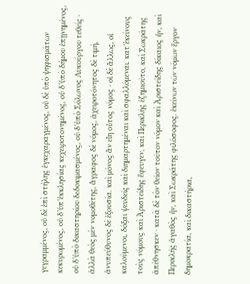γεγραμμένος, οὐ δὲ ἐπὶ στήλης ἐγκεχαραγμένος, οὐ δὲ ὑπὸ ψηφισμάτων κεκυρωμένος, οὐ δ’ὑπ’ἐκκλησίας κεχειροτονημένος, οὐ δ’ὑπὸ δήμου ἐπῃνημένος, οὐ δ’ὑπὸ δικαστηρίου δεδοκιμασμένος, οὐ δ’ὑπὸ Σόλωνος Λυκούργου τεθείς · ἀλλὰ θεὸς μὲν νομοθέτης, ἄγραφος δὲ νόμος, ἀχειροτόνητος δὲ τιμή, ἀνυπεύθυνος δὲ ἐξουσία. καὶ μόνος ἂν εἴη οὗτος νόμος · οἱ δὲ ἄλλως, οἱ καλούμενοι, δόξαι ψευδεῖς καὶ διημαρτημέναι καὶ σφαλλόμεναι. κατ’ἐκείνους τοὺς νόμους καὶ Ἀριστείδης ἔφευγεν, καὶ Περικλῆς ἐζημιοῦτο, καὶ Σωκράτης ἀπέθνησκεν · κατὰ δὲ τὸν θεῖον τοῦτον νόμον καὶ Ἀριστείδης δίκαιος ἦν, καὶ Περικλῆς ἀγαθὸς ἦν, καὶ Σωκράτης φιλόσοφος. ἐκείνων τῶν νόμων ἔργον δημοκρατία, καὶ δικαστήρια,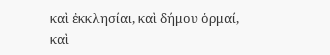καὶ ἐκκλησίαι, καὶ δήμου ὁρμαί, καὶ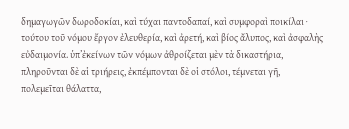δημαγωγῶν δωροδοκίαι, καὶ τύχαι παντοδαπαί, καὶ συμφοραὶ ποικίλαι · τούτου τοῦ νόμου ἔργον ἐλευθερία, καὶ ἀρετή, καὶ βίος ἄλυπος, καὶ ἀσφαλὴς εὐδαιμονία. ὑπ’ἐκείνων τῶν νόμων ἀθροίζεται μὲν τὰ δικαστήρια, πληροῦνται δὲ αἱ τριήρεις, ἐκπέμπονται δὲ οἱ στόλοι, τέμνεται γῆ, πολεμεῖται θάλαττα,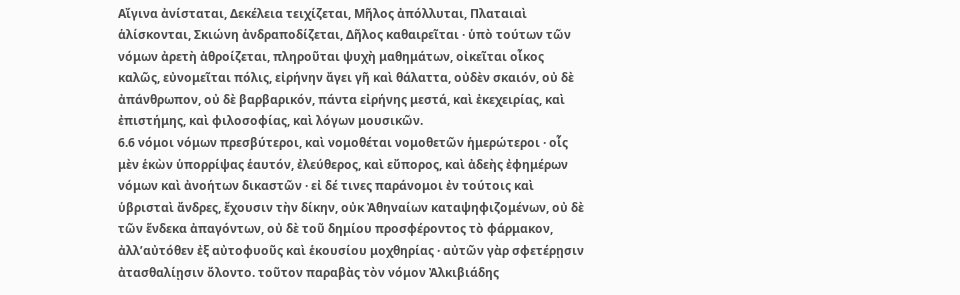Αἴγινα ἀνίσταται, Δεκέλεια τειχίζεται, Μῆλος ἀπόλλυται, Πλαταιαὶ ἁλίσκονται, Σκιώνη ἀνδραποδίζεται, Δῆλος καθαιρεῖται · ὑπὸ τούτων τῶν νόμων ἀρετὴ ἀθροίζεται, πληροῦται ψυχὴ μαθημάτων, οἰκεῖται οἶκος καλῶς, εὐνομεῖται πόλις, εἰρήνην ἄγει γῆ καὶ θάλαττα, οὐδὲν σκαιόν, οὐ δὲ ἀπάνθρωπον, οὐ δὲ βαρβαρικόν, πάντα εἰρήνης μεστά, καὶ ἐκεχειρίας, καὶ ἐπιστήμης, καὶ φιλοσοφίας, καὶ λόγων μουσικῶν.
6.6 νόμοι νόμων πρεσβύτεροι, καὶ νομοθέται νομοθετῶν ἡμερώτεροι · οἷς μὲν ἑκὼν ὑπορρίψας ἑαυτόν, ἐλεύθερος, καὶ εὔπορος, καὶ ἀδεὴς ἐφημέρων νόμων καὶ ἀνοήτων δικαστῶν · εἰ δέ τινες παράνομοι ἐν τούτοις καὶ ὑβρισταὶ ἄνδρες, ἔχουσιν τὴν δίκην, οὐκ Ἀθηναίων καταψηφιζομένων, οὐ δὲ τῶν ἕνδεκα ἀπαγόντων, οὐ δὲ τοῦ δημίου προσφέροντος τὸ φάρμακον, ἀλλ’αὐτόθεν ἐξ αὐτοφυοῦς καὶ ἑκουσίου μοχθηρίας · αὐτῶν γὰρ σφετέρῃσιν ἀτασθαλίῃσιν ὄλοντο. τοῦτον παραβὰς τὸν νόμον Ἀλκιβιάδης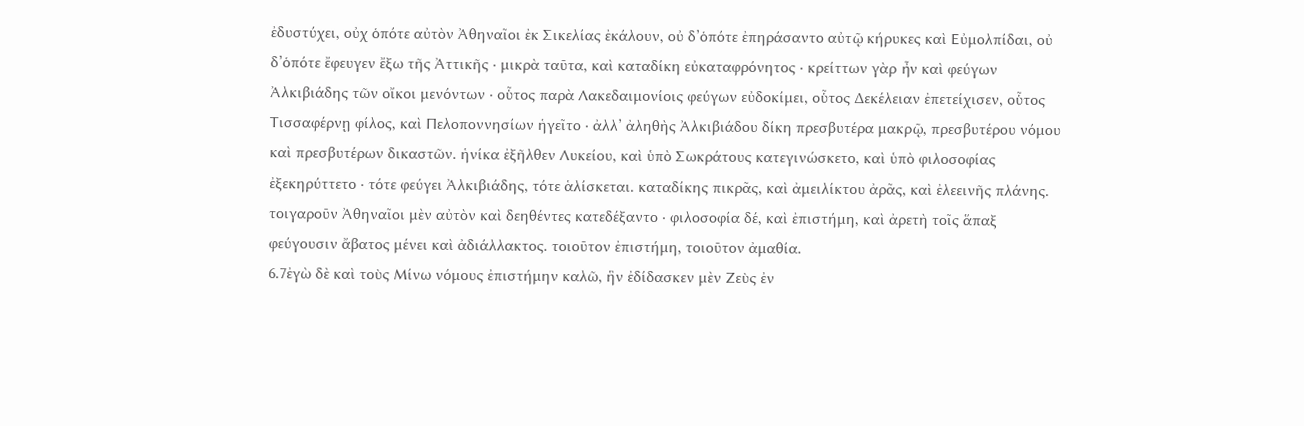ἐδυστύχει, οὐχ ὁπότε αὐτὸν Ἀθηναῖοι ἐκ Σικελίας ἐκάλουν, οὐ δ’ὁπότε ἐπηράσαντο αὐτῷ κήρυκες καὶ Εὐμολπίδαι, οὐ δ’ὁπότε ἔφευγεν ἔξω τῆς Ἀττικῆς · μικρὰ ταῦτα, καὶ καταδίκη εὐκαταφρόνητος · κρείττων γὰρ ἦν καὶ φεύγων Ἀλκιβιάδης τῶν οἴκοι μενόντων · οὗτος παρὰ Λακεδαιμονίοις φεύγων εὐδοκίμει, οὗτος Δεκέλειαν ἐπετείχισεν, οὗτος Τισσαφέρνῃ φίλος, καὶ Πελοποννησίων ἡγεῖτο · ἀλλ’ ἀληθὴς Ἀλκιβιάδου δίκη πρεσβυτέρα μακρῷ, πρεσβυτέρου νόμου καὶ πρεσβυτέρων δικαστῶν. ἡνίκα ἐξῆλθεν Λυκείου, καὶ ὑπὸ Σωκράτους κατεγινώσκετο, καὶ ὑπὸ φιλοσοφίας ἐξεκηρύττετο · τότε φεύγει Ἀλκιβιάδης, τότε ἁλίσκεται. καταδίκης πικρᾶς, καὶ ἀμειλίκτου ἀρᾶς, καὶ ἐλεεινῆς πλάνης. τοιγαροῦν Ἀθηναῖοι μὲν αὐτὸν καὶ δεηθέντες κατεδέξαντο · φιλοσοφία δέ, καὶ ἐπιστήμη, καὶ ἀρετὴ τοῖς ἅπαξ φεύγουσιν ἄβατος μένει καὶ ἀδιάλλακτος. τοιοῦτον ἐπιστήμη, τοιοῦτον ἀμαθία.
6.7ἐγὼ δὲ καὶ τοὺς Μίνω νόμους ἐπιστήμην καλῶ, ἣν ἐδίδασκεν μὲν Ζεὺς ἐν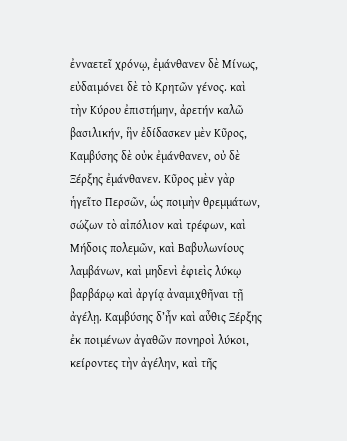ἐνναετεῖ χρόνῳ, ἐμάνθανεν δὲ Μίνως, εὐδαιμόνει δὲ τὸ Κρητῶν γένος. καὶ τὴν Κύρου ἐπιστήμην, ἀρετήν καλῶ βασιλικήν, ἣν ἐδίδασκεν μὲν Κῦρος, Καμβύσης δὲ οὐκ ἐμάνθανεν, οὐ δὲ Ξέρξης ἐμάνθανεν. Κῦρος μὲν γὰρ ἡγεῖτο Περσῶν, ὡς ποιμὴν θρεμμάτων, σώζων τὸ αἰπόλιον καὶ τρέφων, καὶ Μήδοις πολεμῶν, καὶ Βαβυλωνίους λαμβάνων, καὶ μηδενὶ ἐφιεὶς λύκῳ βαρβάρῳ καὶ ἀργίᾳ ἀναμιχθῆναι τῇ ἀγέλῃ. Καμβύσης δ’ἦν καὶ αὖθις Ξέρξης ἐκ ποιμένων ἀγαθῶν πονηροὶ λύκοι, κείροντες τὴν ἀγέλην, καὶ τῆς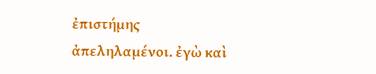ἐπιστήμης ἀπεληλαμένοι. ἐγὼ καὶ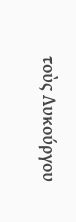τοὺς Λυκούργου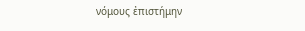νόμους ἐπιστήμην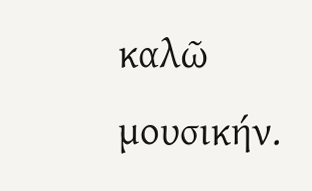καλῶ μουσικήν.